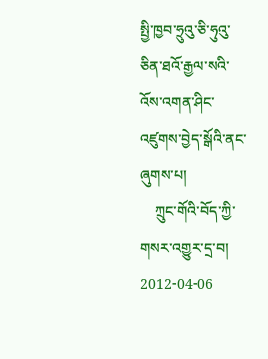སྤྱི་ཁྱབ་ཧྲུའུ་ཅི་ཧུའུ་ཅིན་ཐའོ་རྒྱལ་སའི་འོས་འགན་ཤིང་འཛུགས་བྱེད་སྒོའི་ནང་ཞུགས་པ།
    ཀྲུང་གོའི་བོད་ཀྱི་གསར་འགྱུར་དྲ་བ།    2012-04-06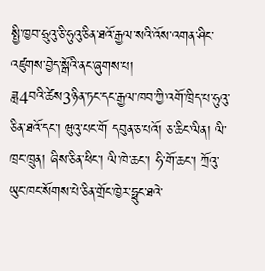སྤྱི་ཁྱབ་ཧྲུའུ་ཅི་ཧུའུ་ཅིན་ཐའོ་རྒྱལ་སའི་འོས་འགན་ཤིང་འཛུགས་བྱེད་སྒོའི་ནང་ཞུགས་པ།
ཟླ4བའི་ཚེས3ཉིན་ཏང་དང་རྒྱལ་ཁབ་ཀྱི་འགོ་ཁྲིད་པ་ཧུའུ་ཅིན་ཐའོ་དང་། ཝུའུ་པང་གོ དབུན་ཅ་པའོ། ཅ་ཆིང་ལིན། ལི་ཁྲང་ཁྲུན། ཞིས་ཅིན་ཕིང་། ལི་ཁེ་ཆང་། ཧི་གོ་ཆང་། ཀྲོའུ་ཡུང་ཁང་སོགས་པེ་ཅིན་གྲོང་ཁྱེར་ཧྥུང་ཐའེ་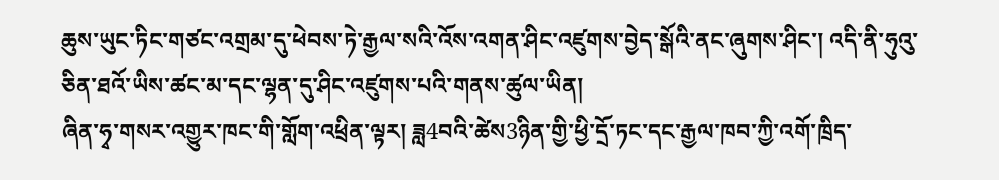ཆུས་ཡུང་ཏིང་གཙང་འགྲམ་དུ་ཕེབས་ཏེ་རྒྱལ་སའི་འོས་འགན་ཤིང་འཛུགས་བྱེད་སྒོའི་ནང་ཞུགས་ཤིང་། འདི་ནི་ཧུའུ་ཅིན་ཐའོ་ཡིས་ཚང་མ་དང་ལྷན་དུ་ཤིང་འཛུགས་པའི་གནས་ཚུལ་ཡིན།
ཞིན་ཧྭ་གསར་འགྱུར་ཁང་གི་གློག་འཕྲིན་ལྟར། ཟླ4བའི་ཚེས3ཉིན་གྱི་ཕྱི་དྲོ་ཏང་དང་རྒྱལ་ཁབ་ཀྱི་འགོ་ཁྲིད་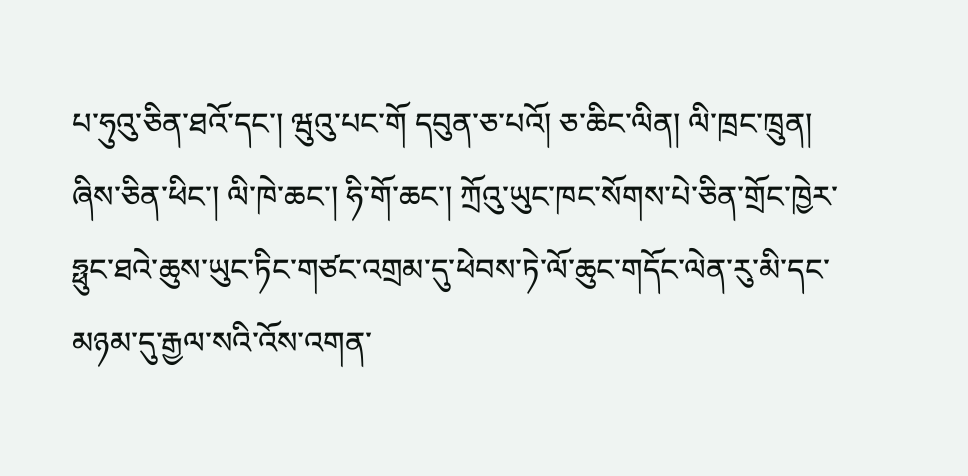པ་ཧུའུ་ཅིན་ཐའོ་དང་། ཝུའུ་པང་གོ དབུན་ཅ་པའོ། ཅ་ཆིང་ལིན། ལི་ཁྲང་ཁྲུན། ཞིས་ཅིན་ཕིང་། ལི་ཁེ་ཆང་། ཧི་གོ་ཆང་། ཀྲོའུ་ཡུང་ཁང་སོགས་པེ་ཅིན་གྲོང་ཁྱེར་ཧྥུང་ཐའེ་ཆུས་ཡུང་ཏིང་གཙང་འགྲམ་དུ་ཕེབས་ཏེ་ལོ་ཆུང་གདོང་ལེན་རུ་མི་དང་མཉམ་དུ་རྒྱལ་སའི་འོས་འགན་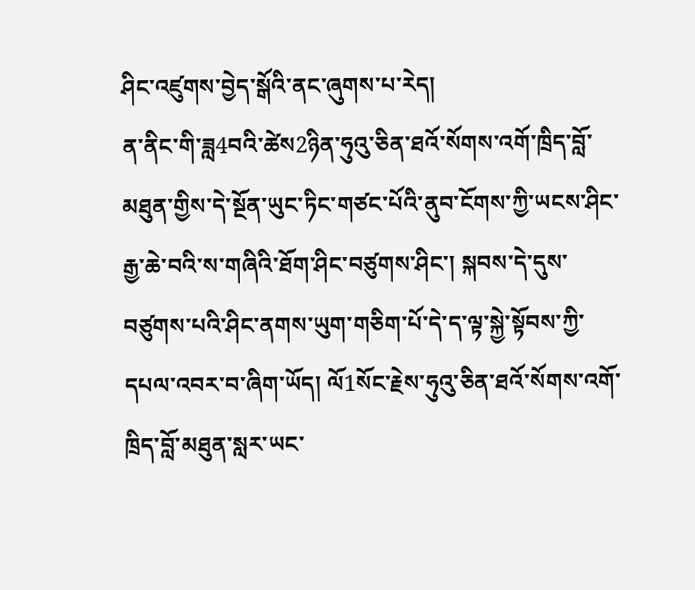ཤིང་འཛུགས་བྱེད་སྒོའི་ནང་ཞུགས་པ་རེད།
ན་ནིང་གི་ཟླ4བའི་ཚེས2ཉིན་ཧུའུ་ཅིན་ཐའོ་སོགས་འགོ་ཁྲིད་བློ་མཐུན་གྱིས་དེ་སྔོན་ཡུང་ཏིང་གཙང་པོའི་ནུབ་ངོགས་ཀྱི་ཡངས་ཤིང་རྒྱ་ཆེ་བའི་ས་གཞིའི་ཐོག་ཤིང་བཙུགས་ཤིང་། སྐབས་དེ་དུས་བཙུགས་པའི་ཤིང་ནགས་ཡུག་གཅིག་པོ་དེ་ད་ལྟ་སྐྱེ་སྟོབས་ཀྱི་དཔལ་འབར་བ་ཞིག་ཡོད། ལོ1སོང་རྗེས་ཧུའུ་ཅིན་ཐའོ་སོགས་འགོ་ཁྲིད་བློ་མཐུན་སླར་ཡང་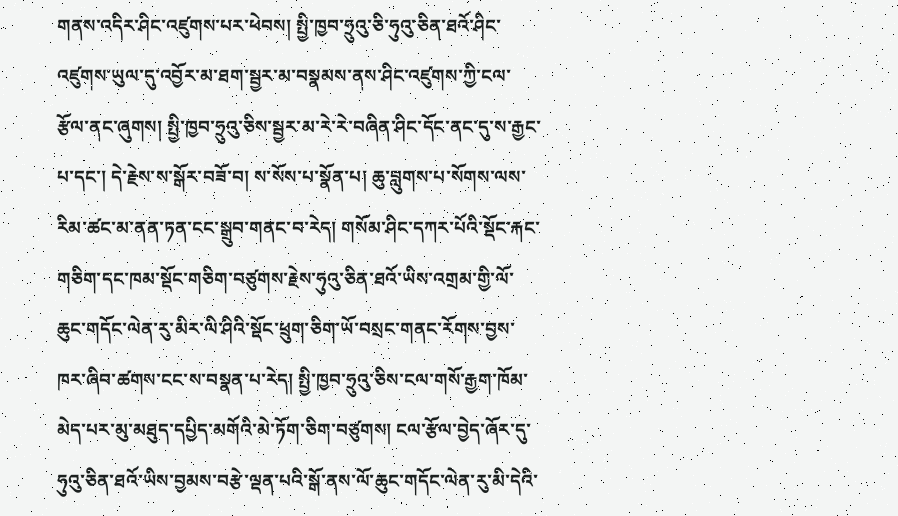གནས་འདིར་ཤིང་འཛུགས་པར་ཕེབས། སྤྱི་ཁྱབ་ཧྲུའུ་ཅི་ཧུའུ་ཅིན་ཐའོ་ཤིང་འཛུགས་ཡུལ་དུ་འབྱོར་མ་ཐག་སྦྱར་མ་བསྣམས་ནས་ཤིང་འཛུགས་ཀྱི་ངལ་རྩོལ་ནང་ཞུགས། སྤྱི་ཁྱབ་ཧྲུའུ་ཅིས་སྦྱར་མ་རེ་རེ་བཞིན་ཤིང་དོང་ནང་དུ་ས་རྒྱང་པ་དང་། དེ་རྗེས་ས་སྒོར་བཟོ་བ། ས་སོས་པ་སྣོན་པ། ཆུ་བླུགས་པ་སོགས་ལས་རིམ་ཚང་མ་ནན་ཏན་ངང་སྒྲུབ་གནང་བ་རེད། གསོམ་ཤིང་དཀར་པོའི་སྡོང་རྐང་གཅིག་དང་ཁམ་སྡོང་གཅིག་བཙུགས་རྗེས་ཧུའུ་ཅིན་ཐའོ་ཡིས་འགྲམ་གྱི་ལོ་ཆུང་གདོང་ལེན་རུ་མིར་ལི་ཤིའི་སྡོང་ཕྲུག་ཅིག་ཡོ་བསྲང་གནང་རོགས་བྱས་ཁར་ཞིབ་ཚགས་ངང་ས་བསྣན་པ་རེད། སྤྱི་ཁྱབ་ཧྲུའུ་ཅིས་ངལ་གསོ་རྒྱག་ཁོམ་མེད་པར་མུ་མཐུད་དཔྱིད་མགོའི་མེ་ཏོག་ཅིག་བཙུགས། ངལ་རྩོལ་བྱེད་ཞོར་དུ་ཧུའུ་ཅིན་ཐའོ་ཡིས་བྱམས་བརྩེ་ལྡན་པའི་སྒོ་ནས་ལོ་ཆུང་གདོང་ལེན་རུ་མི་དེའི་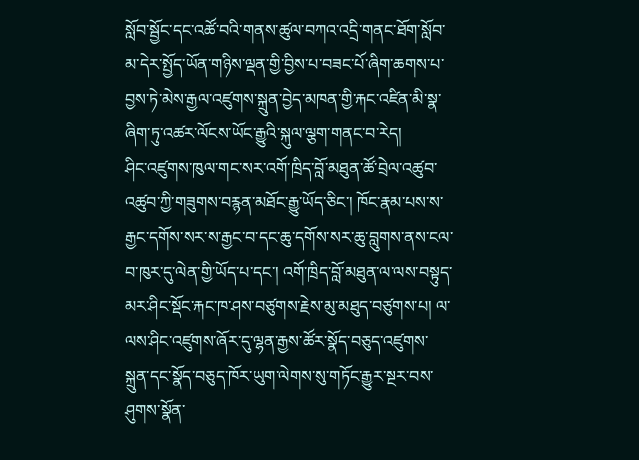སློབ་སྦྱོང་དང་འཚོ་བའི་གནས་ཚུལ་བཀའ་འདྲི་གནང་ཐོག་སློབ་མ་དེར་སྤྱོད་ཡོན་གཉིས་ལྡན་གྱི་བྱིས་པ་བཟང་པོ་ཞིག་ཆགས་པ་བྱས་ཏེ་མེས་རྒྱལ་འཛུགས་སྐྲུན་བྱེད་མཁན་གྱི་རྐང་འཛིན་མི་སྣ་ཞིག་ཏུ་འཚར་ལོངས་ཡོང་རྒྱུའི་སྐུལ་ལྕག་གནང་བ་རེད།
ཤིང་འཛུགས་ཁུལ་གང་སར་འགོ་ཁྲིད་བློ་མཐུན་ཚོ་བྲེལ་འཚུབ་འཚུབ་ཀྱི་གཟུགས་བརྙན་མཐོང་རྒྱུ་ཡོད་ཅིང་། ཁོང་རྣམ་པས་ས་རྒྱང་དགོས་སར་ས་རྒྱང་བ་དང་ཆུ་དགོས་སར་ཆུ་བླུགས་ནས་ངལ་བ་ཁུར་དུ་ལེན་གྱི་ཡོད་པ་དང་། འགོ་ཁྲིད་བློ་མཐུན་ལ་ལས་བསྟུད་མར་ཤིང་སྡོང་རྐང་ཁ་ཤས་བཙུགས་རྗེས་མུ་མཐུད་བཙུགས་པ། ལ་ལས་ཤིང་འཛུགས་ཞོར་དུ་ལྷན་རྒྱས་ཚོར་སྣོད་བཅུད་འཛུགས་སྐྲུན་དང་སྣོད་བཅུད་ཁོར་ཡུག་ལེགས་སུ་གཏོང་རྒྱུར་སྔར་བས་ཤུགས་སྣོན་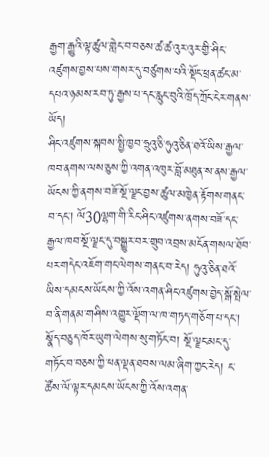རྒྱག་རྒྱུའི་ལྟ་ཚུལ་གླེང་བ་བཅས་ཚ་ཚ་འུར་འུར་གྱི་ཤིང་འཛུགས་བྱས་པས་གསར་དུ་བཙུགས་པའི་སྡོང་ཕྲན་ཚང་མ་དཔའ་ཉམས་རབ་ཏུ་རྒྱས་པ་དང་རླུང་བུའི་ཁྲོད་ཀྲོང་ངེར་གནས་ཡོད།
ཤིང་འཛུགས་སྐབས་སྤྱི་ཁྱབ་ཧྲུའུ་ཅི་ཧུའུ་ཅིན་ཐའོ་ཡིས་རྒྱལ་ཁབ་ནགས་ལས་ཅུས་ཀྱི་འགན་འཁུར་བློ་མཐུན་ས་ནས་རྒྱལ་ཡོངས་ཀྱི་ནགས་བཟོ་སྔོ་ལྗང་བྱས་ཚུལ་མཁྱེན་རྟོགས་གནང་བ་དང་། ལོ30ལྷག་གི་རིང་ཤིང་འཛུགས་ནགས་བཟོ་དང་རྒྱལ་ཁབ་སྔོ་ལྗང་དུ་བསྒྱུར་བར་གྲུབ་འབྲས་མངོན་གསལ་ཐོབ་པར་གདེང་འཇོག་གང་ལེགས་གནང་བ་རེད། ཧུའུ་ཅིན་ཐའོ་ཡིས་དམངས་ཡོངས་ཀྱི་འོས་འགན་ཤིང་འཛུགས་བྱེད་སྒོ་སྤེལ་བ་ནི་གནམ་གཤིས་འགྱུར་ལྡོག་ལ་ཁ་གཏད་གཅོག་པ་དང་། སྣོད་བཅུད་ཁོར་ཡུག་ལེགས་སུ་གཏོང་བ། སྔོ་ལྗང་མང་དུ་གཏོང་བ་བཅས་ཀྱི་ཕན་ལྡན་ཐབས་ལམ་ཞིག་ཀྱང་རེད། ང་ཚོས་ལོ་ལྟར་དམངས་ཡོངས་ཀྱི་འོས་འགན་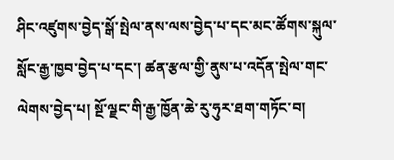ཤིང་འཛུགས་བྱེད་སྒོ་སྤེལ་ནས་ལས་བྱེད་པ་དང་མང་ཚོགས་སྐུལ་སློང་རྒྱ་ཁྱབ་བྱེད་པ་དང་། ཚན་རྩལ་གྱི་ནུས་པ་འདོན་སྤེལ་གང་ལེགས་བྱེད་པ། སྔོ་ལྗང་གི་རྒྱ་ཁྱོན་ཆེ་རུ་ཧུར་ཐག་གཏོང་བ།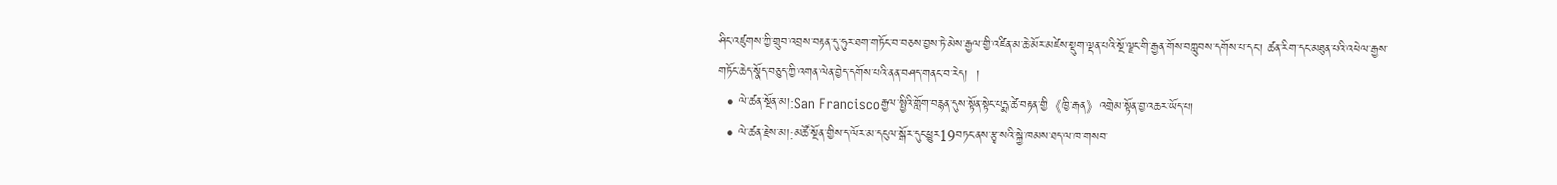ཤིང་འཛུགས་ཀྱི་གྲུབ་འབྲས་བརྟན་དུ་ཧུར་ཐག་གཏོང་བ་བཅས་བྱས་ཏེ་མེས་རྒྱལ་གྱི་འཛིན་མ་ཆེ་མོར་མཛེས་སྡུག་ལྡན་པའི་སྔོ་ལྗང་གི་རྒྱན་གོས་བཀླུབས་དགོས་པ་དང་། ཚན་རིག་དང་མཐུན་པའི་འཕེལ་རྒྱས་གཏོང་ཆེད་སྣོད་བཅུད་ཀྱི་འགན་ལེན་བྱེད་དགོས་པའི་ནན་བཤད་གནང་བ་རེད།  །
  • ལེ་ཚན་སྔོན་མ།:San Franciscoརྒྱལ་སྤྱིའི་གློག་བརྙན་དུས་སྟོན་སྟེང་པདྨ་ཚེ་བརྟན་གྱི《ཁྱི་རྒན》འགྲེམ་སྟོན་བྱ་འཆར་ཡོད་པ།
  • ལེ་ཚན་རྗེས་མ།:མཚོ་སྔོན་གྱིས་ད་ལོར་མ་དངུལ་སྒོར་དུང་ཕྱུར19བཏང་ནས་རྩྭ་སའི་སྐྱེ་ཁམས་ཐད་ལ་ཁ་གསབ་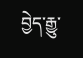བྱེད་རྒྱུ་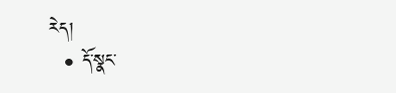རེད།
  • དོ་སྣང་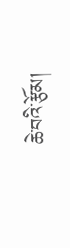ཆེ་བའི་རྩོམ།